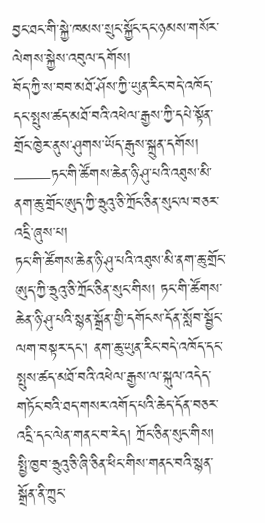བྱང་ཐང་གི་སྐྱེ་ཁམས་སྲུང་སྐྱོང་དང་ཉམས་གསོར་ལེགས་སྐྱེས་འབུལ་དགོས།
བོད་ཀྱི་ས་བབ་མཐོ་ཤོས་ཀྱི་ཡུན་རིང་བདེ་འཁོད་དང་སྤུས་ཚད་མཐོ་བའི་འཕེལ་རྒྱས་ཀྱི་དཔེ་སྟོན་གྲོང་ཁྱེར་ནུས་ཤུགས་ཡོད་རྒུས་སྐྲུན་དགོས།
——ཏང་གི་ཚོགས་ཆེན་ཉི་ཤུ་པའི་འཐུས་མི་ནག་ཆུ་གྲོང་ཨུད་ཀྱི་ཧྲུའུ་ཅི་ཀྲོང་ཅིན་སུང་ལ་བཅར་འདྲི་ཞུས་པ།
ཏང་གི་ཚོགས་ཆེན་ཉི་ཤུ་པའི་འཐུས་མི་ནག་ཆུ་གྲོང་ཨུད་ཀྱི་ཧྲུའུ་ཅི་ཀྲོང་ཅིན་སུང་གིས། ཏང་གི་ཚོགས་ཆེན་ཉི་ཤུ་པའི་སྙན་སྒྲོན་གྱི་དགོངས་དོན་སློབ་སྦྱོང་ལག་བསྟར་དང་། ནག་ཆུ་ཡུན་རིང་བདེ་འཁོད་དང་སྤུས་ཚད་མཐོ་བའི་འཕེལ་རྒྱས་ལ་སྐུལ་འདེད་གཏོང་བའི་ཐད་གསར་འགོད་པའི་ཆེད་དོན་བཅར་འདྲི་དང་ལེན་གནང་བ་རེད། ཀྲོང་ཅིན་སུང་གིས། སྤྱི་ཁྱབ་ཧྲུའུ་ཅི་ཞི་ཅིན་ཕིང་གིས་གནང་བའི་སྙན་སྒྲོན་ནི་ཀྲུང་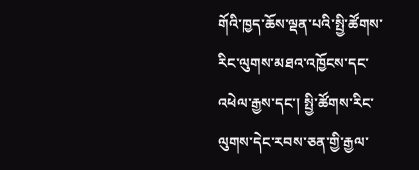གོའི་ཁྱད་ཆོས་ལྡན་པའི་སྤྱི་ཚོགས་རིང་ལུགས་མཐའ་འཁྱོངས་དང་འཕེལ་རྒྱས་དང་། སྤྱི་ཚོགས་རིང་ལུགས་དེང་རབས་ཅན་གྱི་རྒྱལ་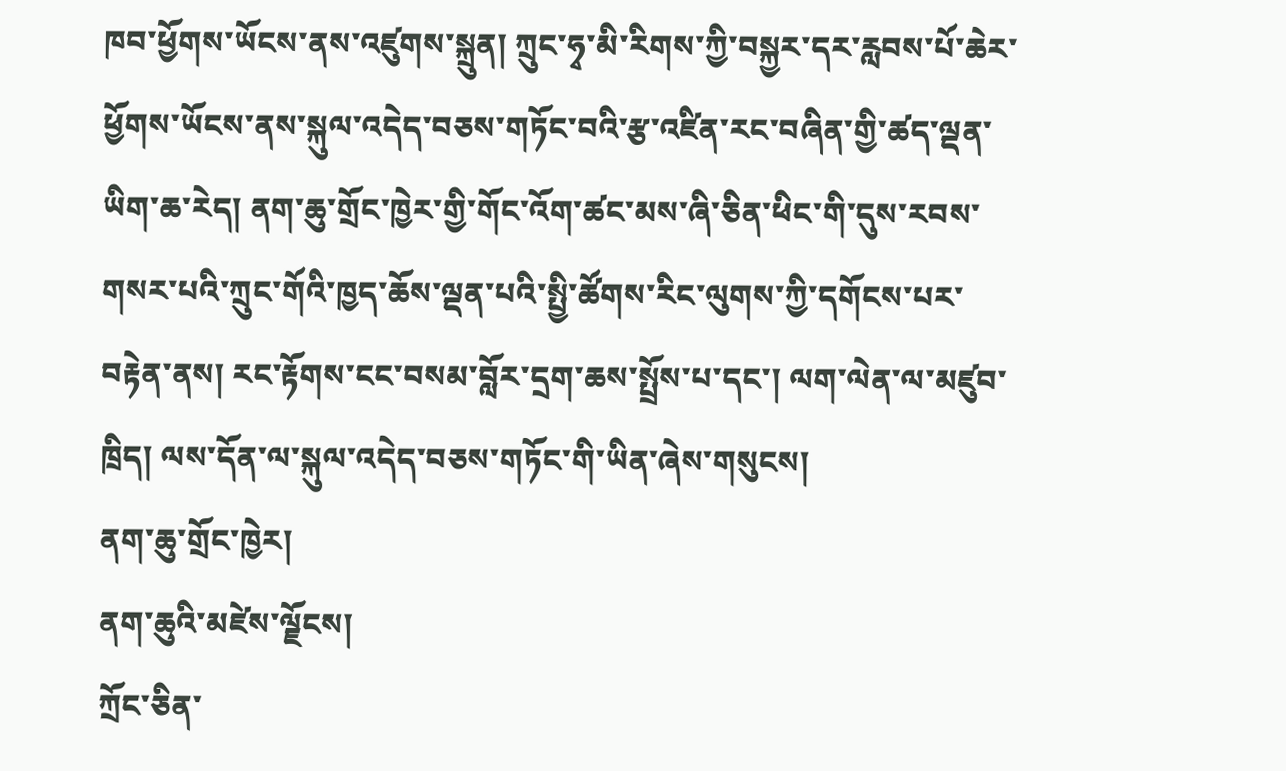ཁབ་ཕྱོགས་ཡོངས་ནས་འཛུགས་སྐྲུན། ཀྲུང་ཧྭ་མི་རིགས་ཀྱི་བསྐྱར་དར་རླབས་པོ་ཆེར་ཕྱོགས་ཡོངས་ནས་སྐུལ་འདེད་བཅས་གཏོང་བའི་རྩ་འཛིན་རང་བཞིན་གྱི་ཚད་ལྡན་ཡིག་ཆ་རེད། ནག་ཆུ་གྲོང་ཁྱེར་གྱི་གོང་འོག་ཚང་མས་ཞི་ཅིན་ཕིང་གི་དུས་རབས་གསར་པའི་ཀྲུང་གོའི་ཁྱད་ཆོས་ལྡན་པའི་སྤྱི་ཚོགས་རིང་ལུགས་ཀྱི་དགོངས་པར་བརྟེན་ནས། རང་རྟོགས་ངང་བསམ་བློར་དྲག་ཆས་སྤྲོས་པ་དང་། ལག་ལེན་ལ་མཛུབ་ཁྲིད། ལས་དོན་ལ་སྐུལ་འདེད་བཅས་གཏོང་གི་ཡིན་ཞེས་གསུངས།
ནག་ཆུ་གྲོང་ཁྱེར།
ནག་ཆུའི་མཛེས་ལྗོངས།
ཀྲོང་ཅིན་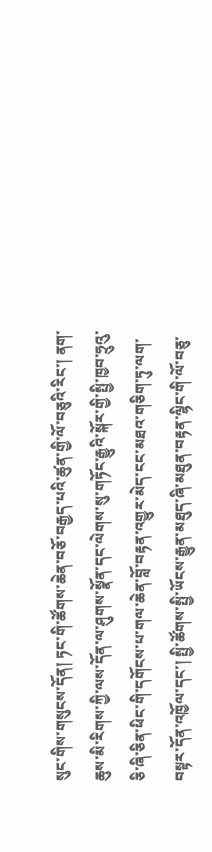སུང་གིས་གསུངས་དོན། ཏང་གི་ཚོགས་ཆེན་བཅོ་བརྒྱད་པའི་ཚུན་གྱི་ལོ་བཅུའི་རིང་། ནག་ཆུས་མི་རིགས་ཀྱི་ལས་དོན་ལ་ཤུགས་སྣོན་དང་ལེགས་སུ་གཏོང་རྒྱུའི་སྐོར་གྱི་སྤྱི་ཁྱབ་ཧྲུའུ་ཅི་ཞི་ཅིན་ཕིང་གི་དགོངས་པ་གལ་ཆེན་བློ་བརྟན་འགྱུར་མེད་ངང་མཐའ་གཅིག་ཏུ་ལག་བསྟར་དོན་འཁྱོལ་དང་། སྤྱི་ཚོགས་སྤྱི་ཡོངས་རྒྱུན་མཐུད་ཞི་མཐུན་བརྟན་ལྷིང་གི་ལོ་བཅུ་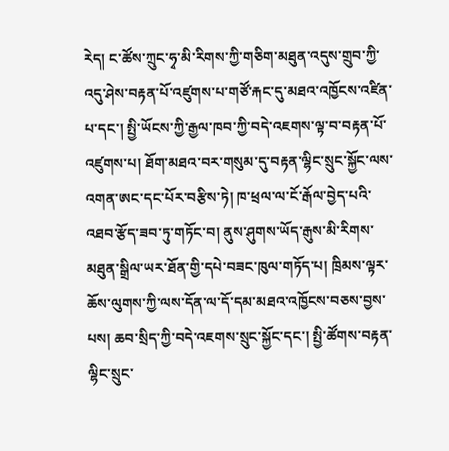རེད། ང་ཚོས་ཀྲུང་ཧྭ་མི་རིགས་ཀྱི་གཅིག་མཐུན་འདུས་གྲུབ་ཀྱི་འདུ་ཤེས་བརྟན་པོ་འཛུགས་པ་གཙོ་རྐང་དུ་མཐའ་འཁྱོངས་འཛིན་པ་དང་། སྤྱི་ཡོངས་ཀྱི་རྒྱལ་ཁབ་ཀྱི་བདེ་འཇགས་ལྟ་བ་བརྟན་པོ་འཛུགས་པ། ཐོག་མཐའ་བར་གསུམ་དུ་བརྟན་ལྷིང་སྲུང་སྐྱོང་ལས་འགན་ཨང་དང་པོར་བརྩིས་ཏེ། ཁ་ཕྲལ་ལ་ངོ་རྒོལ་བྱེད་པའི་འཐབ་རྩོད་ཟབ་ཏུ་གཏོང་བ། ནུས་ཤུགས་ཡོད་རྒུས་མི་རིགས་མཐུན་སྒྲིལ་ཡར་ཐོན་གྱི་དཔེ་བཟང་ཁུལ་གཏོད་པ། ཁྲིམས་ལྟར་ཆོས་ལུགས་ཀྱི་ལས་དོན་ལ་དོ་དམ་མཐའ་འཁྱོངས་བཅས་བྱས་པས། ཆབ་སྲིད་ཀྱི་བདེ་འཇགས་སྲུང་སྐྱོང་དང་། སྤྱི་ཚོགས་བརྟན་ལྷིང་སྲུང་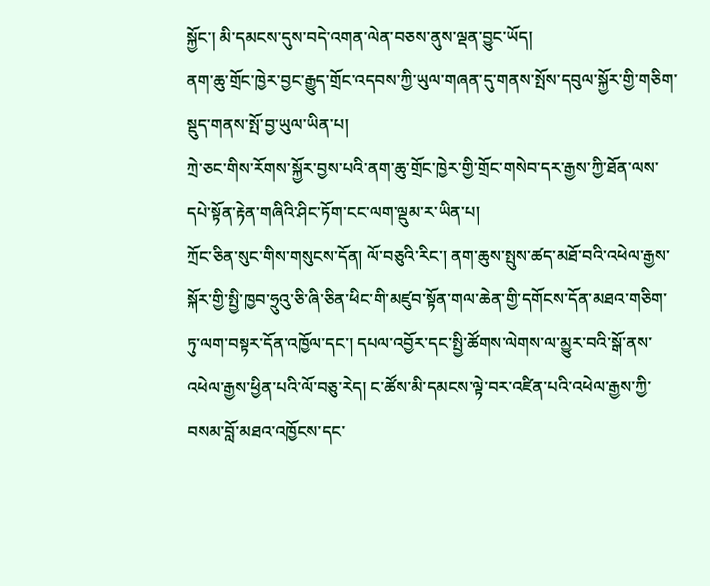སྐྱོང་། མི་དམངས་དུས་བདེ་འགན་ལེན་བཅས་ནུས་ལྡན་བྱུང་ཡོད།
ནག་ཆུ་གྲོང་ཁྱེར་བྱང་རྒྱུད་གྲོང་འདབས་ཀྱི་ཡུལ་གཞན་དུ་གནས་སྤོས་དབུལ་སྐྱོར་གྱི་གཅིག་སྡུད་གནས་སྤོ་བྱ་ཡུལ་ཡིན་པ།
ཀྲེ་ཅང་གིས་རོགས་སྐྱོར་བྱས་པའི་ནག་ཆུ་གྲོང་ཁྱེར་གྱི་གྲོང་གསེབ་དར་རྒྱས་ཀྱི་ཐོན་ལས་དཔེ་སྟོན་རྟེན་གཞིའི་ཤིང་ཏོག་ངང་ལག་ལྡུམ་ར་ཡིན་པ།
ཀྲོང་ཅིན་སུང་གིས་གསུངས་དོན། ལོ་བཅུའི་རིང་། ནག་ཆུས་སྤུས་ཚད་མཐོ་བའི་འཕེལ་རྒྱས་སྐོར་གྱི་སྤྱི་ཁྱབ་ཧྲུའུ་ཅི་ཞི་ཅིན་ཕིང་གི་མཛུབ་སྟོན་གལ་ཆེན་གྱི་དགོངས་དོན་མཐའ་གཅིག་ཏུ་ལག་བསྟར་དོན་འཁྱོལ་དང་། དཔལ་འབྱོར་དང་སྤྱི་ཚོགས་ལེགས་ལ་མྱུར་བའི་སྒོ་ནས་འཕེལ་རྒྱས་ཕྱིན་པའི་ལོ་བཅུ་རེད། ང་ཚོས་མི་དམངས་ལྟེ་བར་འཛིན་པའི་འཕེལ་རྒྱས་ཀྱི་བསམ་བློ་མཐའ་འཁྱོངས་དང་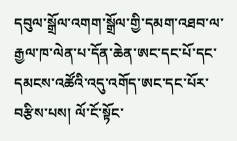དབུལ་སྒྲོལ་འགག་སྒྲོལ་གྱི་དམག་འཐབ་ལ་རྒྱལ་ཁ་ལེན་པ་དོན་ཆེན་ཨང་དང་པོ་དང་དམངས་འཚོའི་འདུ་འགོད་ཨང་དང་པོར་བརྩིས་པས། ལོ་ངོ་སྟོང་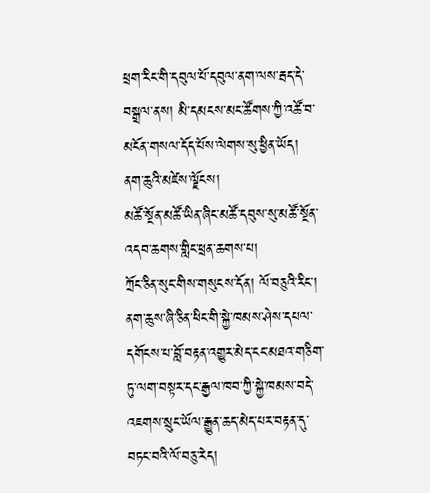ཕྲག་རིང་གི་དབུལ་པོ་དབུལ་ནག་ལས་རྦད་དེ་བསྒྲལ་ནས། མི་དམངས་མང་ཚོགས་ཀྱི་འཚོ་བ་མངོན་གསལ་དོད་པོས་ལེགས་སུ་ཕྱིན་ཡོད།
ནག་ཆུའི་མཛེས་ལྗོངས།
མཚོ་སྔོན་མཚོ་ཡིན་ཞིང་མཚོ་དབུས་སུ་མཚོ་སྔོན་འདབ་ཆགས་གླིང་ཕྲན་ཆགས་པ།
ཀྲོང་ཅིན་སུང་གིས་གསུངས་དོན། ལོ་བཅུའི་རིང་། ནག་ཆུས་ཞི་ཅིན་ཕིང་གི་སྐྱེ་ཁམས་ཤེས་དཔལ་དགོངས་པ་བློ་བརྟན་འགྱུར་མེད་ངང་མཐའ་གཅིག་ཏུ་ལག་བསྟར་དང་རྒྱལ་ཁབ་ཀྱི་སྐྱེ་ཁམས་བདེ་འཇགས་སྲུང་ཡོལ་རྒྱུན་ཆད་མེད་པར་བརྟན་དུ་བཏང་བའི་ལོ་བཅུ་རེད།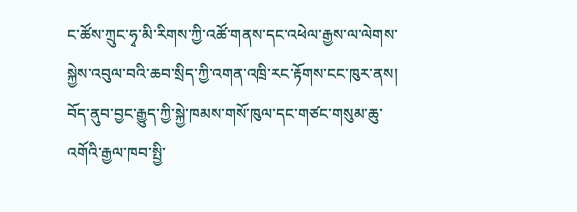ང་ཚོས་ཀྲུང་ཧྭ་མི་རིགས་ཀྱི་འཚོ་གནས་དང་འཕེལ་རྒྱས་ལ་ལེགས་སྐྱེས་འབུལ་བའི་ཆབ་སྲིད་ཀྱི་འགན་འཁྲི་རང་རྟོགས་ངང་ཁུར་ནས། བོད་ནུབ་བྱང་རྒྱུད་ཀྱི་སྐྱེ་ཁམས་གསོ་ཁུལ་དང་གཙང་གསུམ་ཆུ་འགོའི་རྒྱལ་ཁབ་སྤྱི་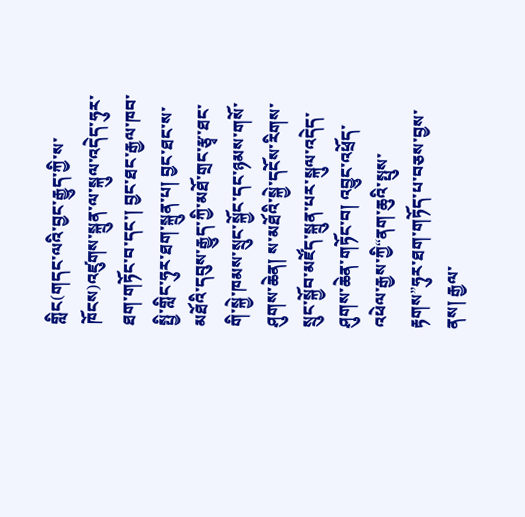གླིང(གདང་ལའི་བྱང་རྒྱུད་ཀྱི་ས་ཁོངས)འཛུགས་སྐྲུན་ལ་སྐུལ་འདེད་ཧུར་ཐག་གཏོང་བ་དང་། བྱང་ཐང་རྒྱལ་ཁབ་སྤྱི་གླིང་ཧུར་ཐག་སྐྲུན་པ། བྱང་ཐང་ས་མཐོའི་དབུས་རྒྱུད་ཀྱི་མཐོ་གྲང་རྩྭ་ཐང་གི་སྐྱེ་ཁམས་སྲུང་སྐྱོང་དང་ཉམས་གསོ་ཤུགས་ཆེན། ས་མཐོའི་སྐྱེ་དངོས་རིགས་སྲུང་སྐྱོབ་མཛོད་སྐྲུན་པར་སྐུལ་འདེད་ཤུགས་ཆེན་གཏོང་བ། འབྱུང་འཕྲོད་འཕེལ་རྒྱས་ཀྱི“ནག་ཆུའི་སྤུས་རྟགས”ཧུར་ཐག་གཏོད་པ་བཅས་བྱས་ནས། རྒྱལ་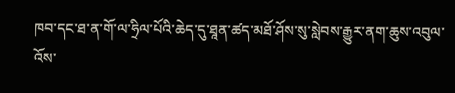ཁབ་དང་ཐ་ན་གོ་ལ་ཧྲིལ་པོའི་ཆེད་དུ་ཐཱན་ཚད་མཐོ་ཤོས་སུ་སླེབས་རྒྱུར་ནག་ཆུས་འབུལ་འོས་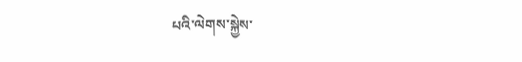པའི་ལེགས་སྐྱེས་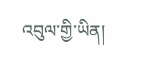འབུལ་གྱི་ཡིན།